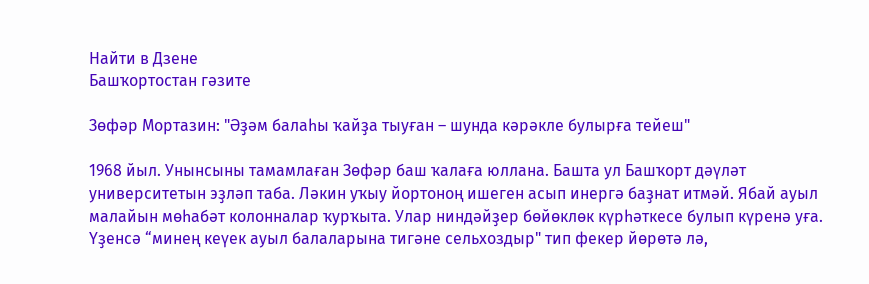Найти в Дзене
Башҡортостан гәзите

Зөфәр Мортазин: "Әҙәм балаһы ҡайҙа тыуған – шунда кәрәкле булырға тейеш"

1968 йыл. Унынсыны тамамлаған Зөфәр баш ҡалаға юллана. Башта ул Башҡорт дәүләт университетын эҙләп таба. Ләкин уҡыу йортоноң ишеген асып инергә баҙнат итмәй. Ябай ауыл малайын мөһабәт колонналар ҡурҡыта. Улар ниндәйҙер бөйөклөк күрһәткесе булып күренә уға. Үҙенсә “минең кеүек ауыл балаларына тигәне сельхоздыр" тип фекер йөрөтә лә,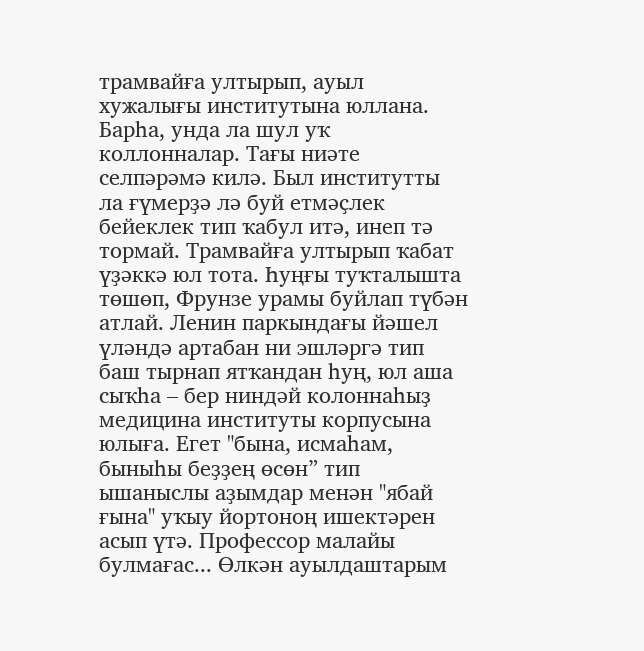трамвайға ултырып, ауыл хужалығы институтына юллана. Барһа, унда ла шул уҡ коллонналар. Тағы ниәте селпәрәмә килә. Был институтты ла ғүмерҙә лә буй етмәҫлек бейеклек тип ҡабул итә, инеп тә тормай. Трамвайға ултырып ҡабат үҙәккә юл тота. Һуңғы туҡталышта төшөп, Фрунзе урамы буйлап түбән атлай. Ленин паркындағы йәшел үләндә артабан ни эшләргә тип баш тырнап ятҡандан һуң, юл аша сыҡһа – бер ниндәй колоннаһыҙ медицина институты корпусына юлыға. Егет "бына, исмаһам, быныһы беҙҙең өсөн” тип ышаныслы аҙымдар менән "ябай ғына" уҡыу йортоноң ишектәрен асып үтә. Профессор малайы булмағас... Өлкән ауылдаштарым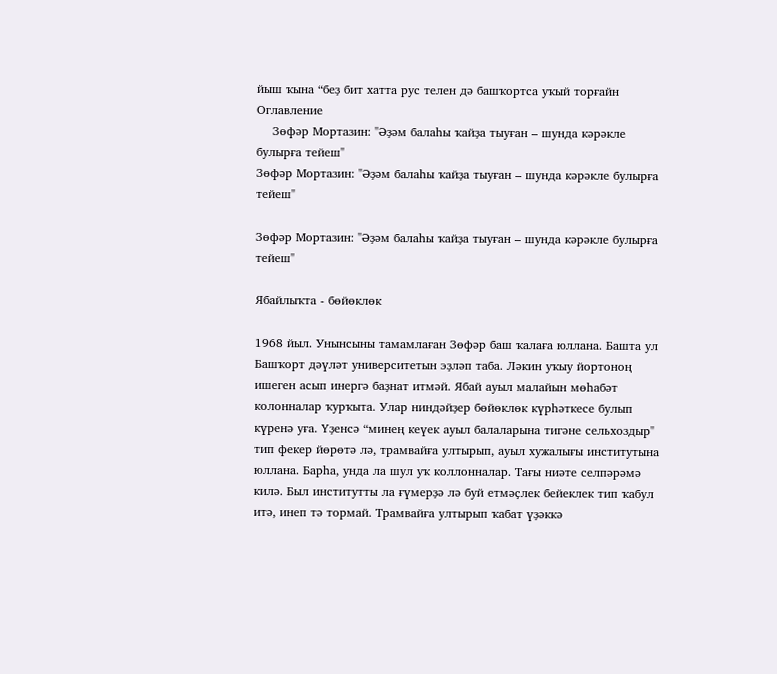йыш ҡына “беҙ бит хатта рус телен дә башҡортса уҡый торғайн
Оглавление
    Зөфәр Мортазин: "Әҙәм балаһы ҡайҙа тыуған – шунда кәрәкле булырға тейеш"
Зөфәр Мортазин: "Әҙәм балаһы ҡайҙа тыуған – шунда кәрәкле булырға тейеш"

Зөфәр Мортазин: "Әҙәм балаһы ҡайҙа тыуған – шунда кәрәкле булырға тейеш"

Ябайлыҡта - бөйөклөк

1968 йыл. Унынсыны тамамлаған Зөфәр баш ҡалаға юллана. Башта ул Башҡорт дәүләт университетын эҙләп таба. Ләкин уҡыу йортоноң ишеген асып инергә баҙнат итмәй. Ябай ауыл малайын мөһабәт колонналар ҡурҡыта. Улар ниндәйҙер бөйөклөк күрһәткесе булып күренә уға. Үҙенсә “минең кеүек ауыл балаларына тигәне сельхоздыр" тип фекер йөрөтә лә, трамвайға ултырып, ауыл хужалығы институтына юллана. Барһа, унда ла шул уҡ коллонналар. Тағы ниәте селпәрәмә килә. Был институтты ла ғүмерҙә лә буй етмәҫлек бейеклек тип ҡабул итә, инеп тә тормай. Трамвайға ултырып ҡабат үҙәккә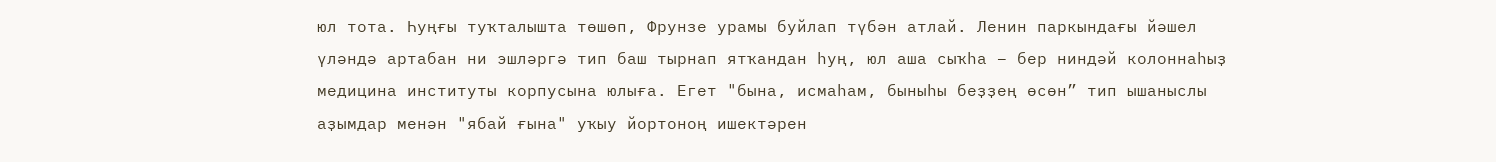юл тота. Һуңғы туҡталышта төшөп, Фрунзе урамы буйлап түбән атлай. Ленин паркындағы йәшел үләндә артабан ни эшләргә тип баш тырнап ятҡандан һуң, юл аша сыҡһа – бер ниндәй колоннаһыҙ медицина институты корпусына юлыға. Егет "бына, исмаһам, быныһы беҙҙең өсөн” тип ышаныслы аҙымдар менән "ябай ғына" уҡыу йортоноң ишектәрен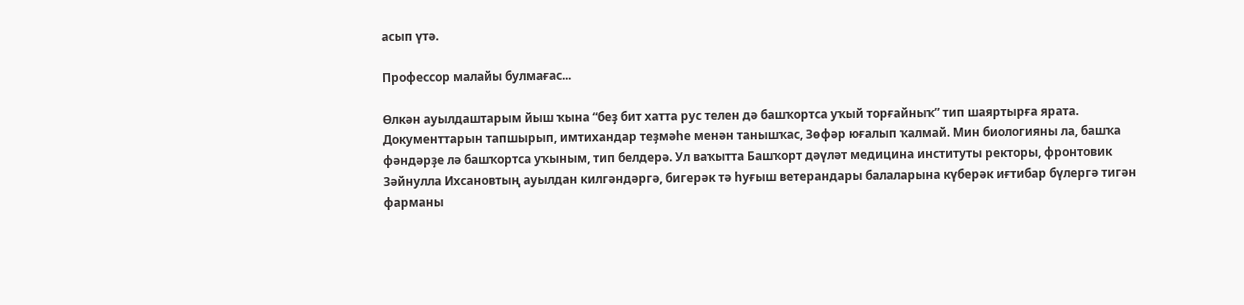асып үтә.

Профессор малайы булмағас...

Өлкән ауылдаштарым йыш ҡына “беҙ бит хатта рус телен дә башҡортса уҡый торғайныҡ” тип шаяртырға ярата. Документтарын тапшырып, имтихандар теҙмәһе менән танышҡас, Зөфәр юғалып ҡалмай. Мин биологияны ла, башҡа фәндәрҙе лә башҡортса уҡыным, тип белдерә. Ул ваҡытта Башҡорт дәүләт медицина институты ректоры, фронтовик Зәйнулла Ихсановтың ауылдан килгәндәргә, бигерәк тә һуғыш ветерандары балаларына күберәк иғтибар бүлергә тигән фарманы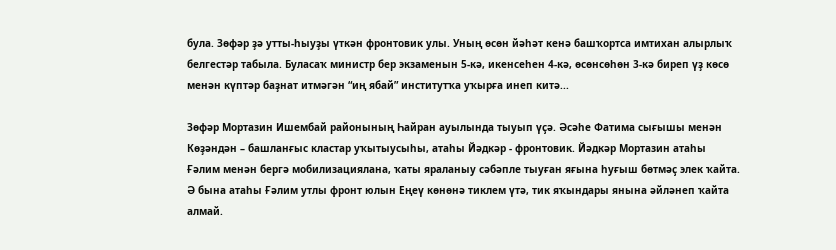була. Зөфәр ҙә утты-һыуҙы үткән фронтовик улы. Уның өсөн йәһәт кенә башҡортса имтихан алырлыҡ белгестәр табыла. Буласаҡ министр бер экзаменын 5-кә, икенсеһен 4-кә, өсөнсөһөн 3-кә биреп үҙ көсө менән күптәр баҙнат итмәгән “иң ябай” институтҡа уҡырға инеп китә...

Зөфәр Мортазин Ишембай районының Һайран ауылында тыуып үҫә. Әсәһе Фатима сығышы менән Көҙәндән – башланғыс кластар уҡытыусыһы, атаһы Йәдкәр - фронтовик. Йәдкәр Мортазин атаһы Ғәлим менән бергә мобилизациялана, ҡаты яраланыу сәбәпле тыуған яғына һуғыш бөтмәҫ элек ҡайта. Ә бына атаһы Ғәлим утлы фронт юлын Еңеү көнөнә тиклем үтә, тик яҡындары янына әйләнеп ҡайта алмай.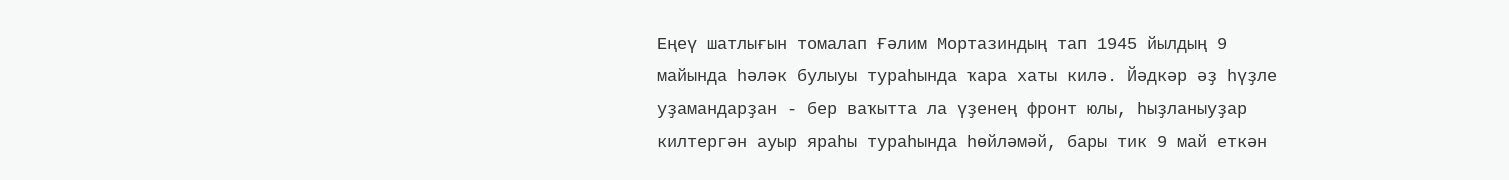Еңеү шатлығын томалап Ғәлим Мортазиндың тап 1945 йылдың 9 майында һәләк булыуы тураһында ҡара хаты килә. Йәдкәр әҙ һүҙле уҙамандарҙан - бер ваҡытта ла үҙенең фронт юлы, һыҙланыуҙар килтергән ауыр яраһы тураһында һөйләмәй, бары тик 9 май еткән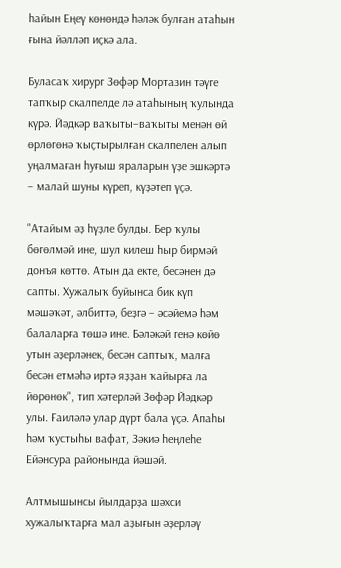һайын Еңеү көнөндә һәләк булған атаһын ғына йәлләп иҫкә ала.

Буласаҡ хирург Зөфәр Мортазин тәүге тапҡыр скалпелде лә атаһының ҡулында күрә. Йәдкәр ваҡыты–ваҡыты менән өй өрлөгөнә ҡыҫтырылған скалпелен алып уңалмаған һуғыш яраларын үҙе эшкәртә – малай шуны күреп, күҙәтеп үҫә.

"Атайым әҙ һүҙле булды. Бер ҡулы бөгөлмәй ине, шул килеш һыр бирмәй донъя көттө. Атын да екте, бесәнен дә сапты. Хужалыҡ буйынса бик күп мәшәҡәт, әлбиттә, беҙгә – әсәйемә һәм балаларға төшә ине. Бәләкәй генә көйө утын әҙерләнек, бесән саптыҡ, малға бесән етмәһә иртә яҙҙан ҡайырға ла йөрөнөк", тип хәтерләй Зөфәр Йәдкәр улы. Ғаиләлә улар дүрт бала үҫә. Апаһы һәм ҡустыһы вафат, Зәкиә һеңлеһе Ейәнсура районында йәшәй.

Алтмышынсы йылдарҙа шәхси хужалыҡтарға мал аҙығын әҙерләү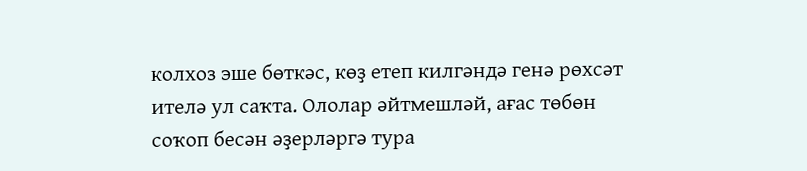колхоз эше бөткәс, көҙ етеп килгәндә генә рөхсәт ителә ул саҡта. Ололар әйтмешләй, ағас төбөн соҡоп бесән әҙерләргә тура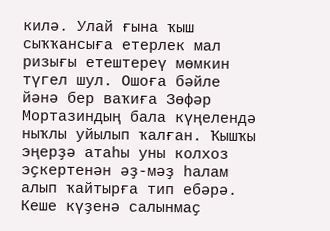килә. Улай ғына ҡыш сыҡҡансыға етерлек мал ризығы етештереү мөмкин түгел шул. Ошоға бәйле йәнә бер ваҡиға Зөфәр Мортазиндың бала күңелендә ныҡлы уйылып ҡалған. Ҡышҡы эңерҙә атаһы уны колхоз эҫкертенән әҙ-мәҙ һалам алып ҡайтырға тип ебәрә. Кеше күҙенә салынмаҫ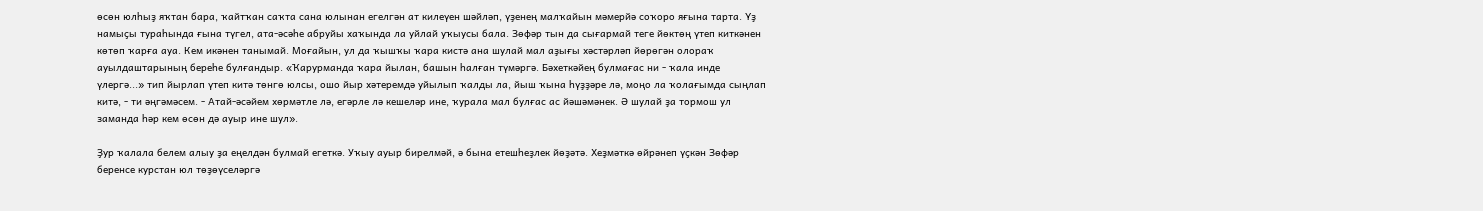өсөн юлһыҙ яҡтан бара, ҡайтҡан саҡта сана юлынан егелгән ат килеүен шәйләп, үҙенең малҡайын мәмерйә соҡоро яғына тарта. Үҙ намыҫы тураһында ғына түгел, ата-әсәһе абруйы хаҡында ла уйлай уҡыусы бала. Зөфәр тын да сығармай теге йөктөң үтеп киткәнен көтөп ҡарға ауа. Кем икәнен танымай. Моғайын, ул да ҡышҡы ҡара кистә ана шулай мал аҙығы хәстәрләп йөрөгән олораҡ ауылдаштарының береһе булғандыр. «Ҡарурманда ҡара йылан, башын һалған түмәргә. Бәхеткәйең булмағас ни - ҡала инде үлергә...» тип йырлап үтеп китә төнгө юлсы, ошо йыр хәтеремдә уйылып ҡалды ла, йыш ҡына һүҙҙәре лә, моңо ла ҡолағымда сыңлап китә, - ти әңгәмәсем. - Атай-әсәйем хөрмәтле лә, егәрле лә кешеләр ине, ҡурала мал булғас ас йәшәмәнек. Ә шулай ҙа тормош ул заманда һәр кем өсөн дә ауыр ине шул».

Ҙур ҡалала белем алыу ҙа еңелдән булмай егеткә. Уҡыу ауыр бирелмәй, ә бына етешһеҙлек йөҙәтә. Хеҙмәткә өйрәнеп үҫкән Зөфәр беренсе курстан юл төҙөүселәргә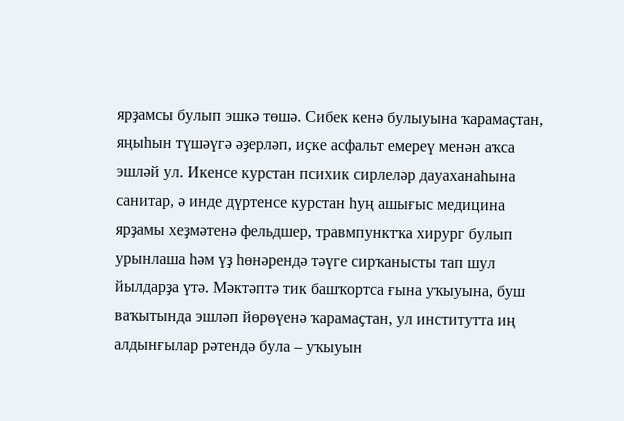ярҙамсы булып эшкә төшә. Сибек кенә булыуына ҡарамаҫтан, яңыһын түшәүгә әҙерләп, иҫке асфальт емереү менән аҡса эшләй ул. Икенсе курстан психик сирлеләр дауаханаһына санитар, ә инде дүртенсе курстан һуң ашығыс медицина ярҙамы хеҙмәтенә фельдшер, травмпунктҡа хирург булып урынлаша һәм үҙ һөнәрендә тәүге сирҡанысты тап шул йылдарҙа үтә. Мәктәптә тик башҡортса ғына уҡыуына, буш ваҡытында эшләп йөрөүенә ҡарамаҫтан, ул институтта иң алдынғылар рәтендә була – уҡыуын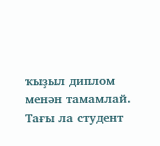ҡыҙыл диплом менән тамамлай. Тағы ла студент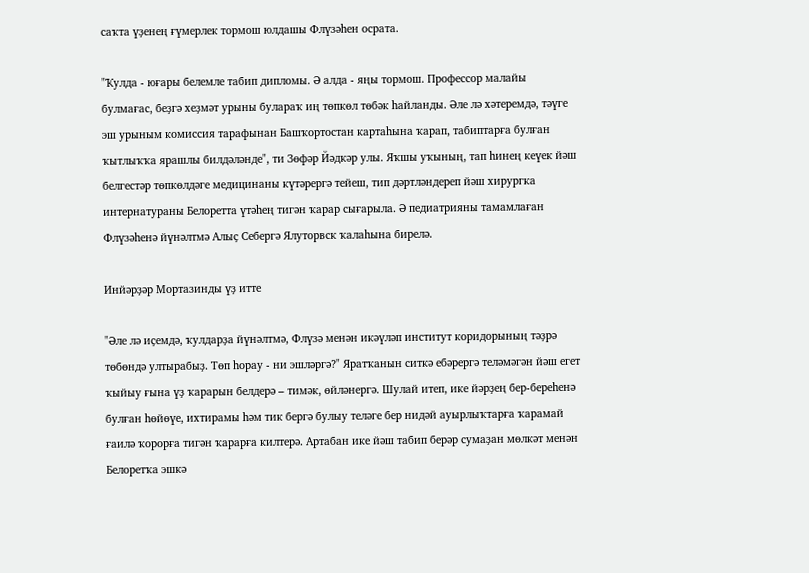саҡта үҙенең ғүмерлек тормош юлдашы Флүзәһен осрата.

"Ҡулда - юғары белемле табип дипломы. Ә алда - яңы тормош. Профессор малайы булмағас, беҙгә хеҙмәт урыны булараҡ иң төпкөл төбәк һайланды. Әле лә хәтеремдә, тәүге эш урыным комиссия тарафынан Башҡортостан картаһына ҡарап, табиптарға булған ҡытлыҡҡа ярашлы билдәләнде", ти Зөфәр Йәдкәр улы. Яҡшы уҡының, тап һинең кеүек йәш белгестәр төпкөлдәге медицинаны күтәрергә тейеш, тип дәртләндереп йәш хирургка интернатураны Белоретта үтәһең тигән ҡарар сығарыла. Ә педиатрияны тамамлаған Флүзәһенә йүнәлтмә Алыҫ Себергә Ялуторвск ҡалаһына бирелә.

Инйәрҙәр Мортазинды үҙ итте

"Әле лә иҫемдә, ҡулдарҙа йүнәлтмә, Флүзә менән икәүләп институт коридорының тәҙрә төбөндә ултырабыҙ. Төп һорау - ни эшләргә?" Яратҡанын ситкә ебәрергә теләмәгән йәш егет ҡыйыу ғына үҙ ҡарарын белдерә – тимәк, өйләнергә. Шулай итеп, ике йәрҙең бер-береһенә булған һөйөүе, ихтирамы һәм тик бергә булыу теләге бер нидәй ауырлыҡтарға ҡарамай ғаилә ҡорорға тигән ҡарарға килтерә. Артабан ике йәш табип берәр сумаҙан мөлкәт менән Белоретҡа эшкә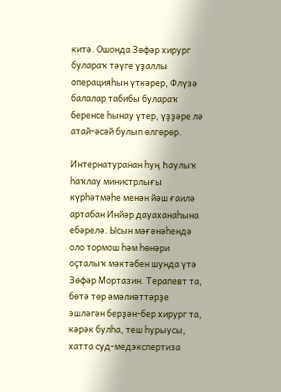китә. Ошонда Зөфәр хирург булараҡ тәүге үҙаллы операцияһын үткәрер, Флүзә балалар табибы булараҡ беренсе һынау үтер, үҙҙәре лә атай-әсәй булып өлгөрөр.

Интернатуранан һуң Һаулыҡ һаҡлау министрлығы күрһәтмәһе менән йәш ғаилә артабан Инйәр дауаханаһына ебәрелә. Ысын мәғәнәһендә оло тормош һәм һөнәри оҫталыҡ мәктәбен шунда үтә Зөфәр Мортазин. Терапевт та, бөтә төр әмәлиәттәрҙе эшләгән берҙән-бер хирург та, кәрәк булһа, теш һурыусы, хатта суд-медэкспертиза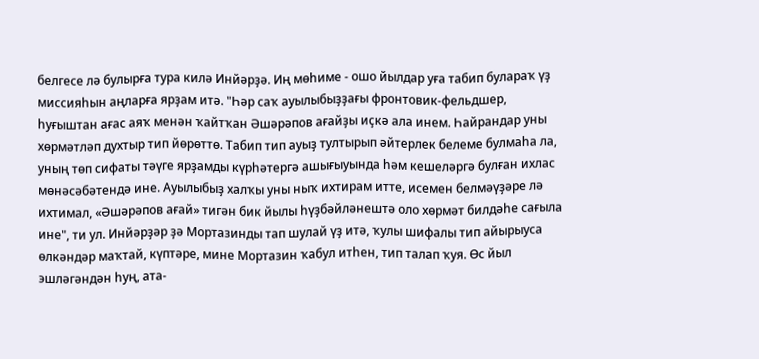белгесе лә булырға тура килә Инйәрҙә. Иң мөһиме - ошо йылдар уға табип булараҡ үҙ миссияһын аңларға ярҙам итә. "Һәр саҡ ауылыбыҙҙағы фронтовик-фельдшер, һуғыштан ағас аяҡ менән ҡайтҡан Әшәрәпов ағайҙы иҫкә ала инем. Һайрандар уны хөрмәтләп духтыр тип йөрөттө. Табип тип ауыҙ тултырып әйтерлек белеме булмаһа ла, уның төп сифаты тәүге ярҙамды күрһәтергә ашығыуында һәм кешеләргә булған ихлас мөнәсәбәтендә ине. Ауылыбыҙ халҡы уны ныҡ ихтирам итте, исемен белмәүҙәре лә ихтимал, «Әшәрәпов ағай» тигән бик йылы һүҙбәйләнештә оло хөрмәт билдәһе сағыла ине", ти ул. Инйәрҙәр ҙә Мортазинды тап шулай үҙ итә, ҡулы шифалы тип айырыуса өлкәндәр маҡтай, күптәре, мине Мортазин ҡабул итһен, тип талап ҡуя. Өс йыл эшләгәндән һуң, ата-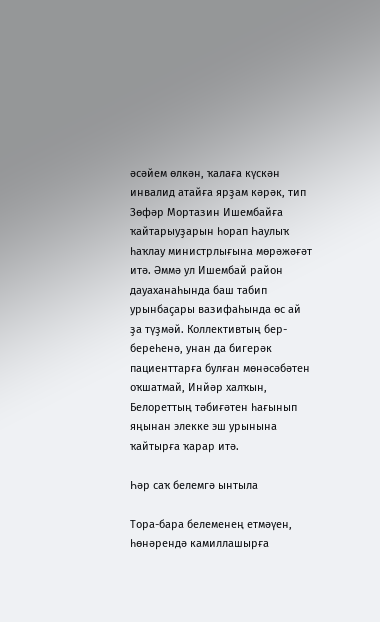әсәйем өлкән, ҡалаға күскән инвалид атайға ярҙам кәрәк, тип Зөфәр Мортазин Ишембайға ҡайтарыуҙарын һорап Һаулыҡ һаҡлау министрлығына мөрәжәғәт итә. Әммә ул Ишембай район дауаханаһында баш табип урынбаҫары вазифаһында өс ай ҙа түҙмәй. Коллективтың бер-береһенә, унан да бигерәк пациенттарға булған мөнәсәбәтен оҡшатмай, Инйәр халҡын, Белореттың тәбиғәтен һағынып яңынан элекке эш урынына ҡайтырға ҡарар итә.

Һәр саҡ белемгә ынтыла

Тора-бара белеменең етмәүен, һөнәрендә камиллашырға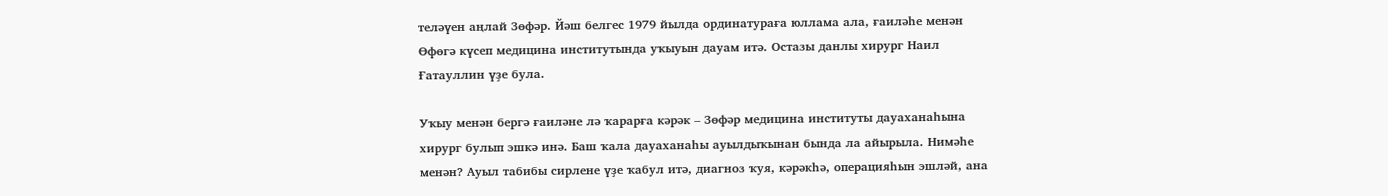теләүен аңлай Зөфәр. Йәш белгес 1979 йылда ординатураға юллама ала, ғаиләһе менән Өфөгә күсеп медицина институтында уҡыуын дауам итә. Остазы данлы хирург Наил Ғатауллин үҙе була.

Уҡыу менән бергә ғаиләне лә ҡарарға кәрәк – Зөфәр медицина институты дауаханаһына хирург булып эшкә инә. Баш ҡала дауаханаһы ауылдыҡынан бында ла айырыла. Нимәһе менән? Ауыл табибы сирлене үҙе ҡабул итә, диагноз ҡуя, кәрәкһә, операцияһын эшләй, ана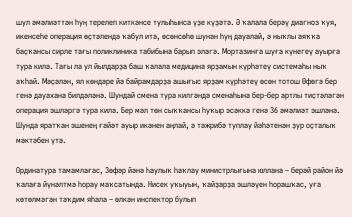шул әмәлиәттән һуң терелеп киткәнсе тулыһынса үҙе күҙәтә. Ә ҡалала берәү диагноз ҡуя, икенсеһе операция өҫтәлендә ҡабул итә, өсөнсөһө шунан һуң дауалай, ә ныҡлы аяҡҡа баҫҡансы сирле тағы поликлиника табибына барып эләгә. Мортазинға шуға күнегеү ауырға тура килә. Тағы ла ул йылдарҙа баш ҡалала медицина ярҙамын күрһәтеү системаһы ныҡ аҡһай. Мәҫәлән, ял көндәре йә байрамдарҙа ашығыс ярҙам күрһәтеү өсөн тотош Өфөгә бер генә дауахана билдәләнә. Шундай смена тура килгәндә сменаһына бер-бер артлы тиҫтәләгән операция эшләргә тура килә. Бер мәл төн сыҡҡансы һуҡыр эсәккә генә 36 әмәлиәт эшләнә. Шунда яратҡан эшенең ғәйәт ауыр икәнен аңлай, ә тәжрибә туплау йәһәтенән ҙур оҫталыҡ мәктәбен үтә.

Ординатура тамамлағас, Зөфәр йәнә Һаулыҡ һаҡлау министрлығына юллана – берәй район йә ҡалаға йүнәлтмә һорау маҡсатында. Нисек уҡыуын, ҡайҙарҙа эшләүен һорашҡас, уға көтөлмәгән тәҡдим яһала – өлкән инспектор булып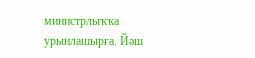министрлыҡҡа урынлашырға. Йәш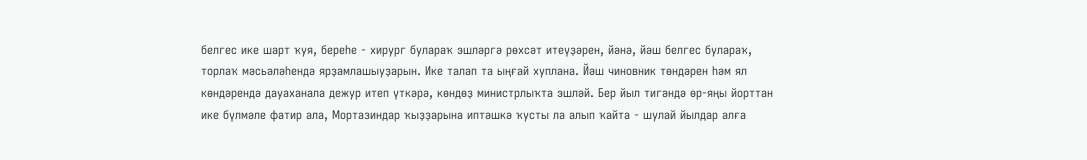белгес ике шарт ҡуя, береһе - хирург булараҡ эшләргә рөхсәт итеүҙәрен, йәнә, йәш белгес булараҡ, торлаҡ мәсьәләһендә ярҙамлашыуҙарын. Ике талап та ыңғай хуплана. Йәш чиновник төндәрен һәм ял көндәрендә дауаханала дежур итеп үткәрә, көндөҙ министрлыҡта эшләй. Бер йыл тигәндә өр-яңы йорттан ике бүлмәле фатир ала, Мортазиндар ҡыҙҙарына иптәшкә ҡусты ла алып ҡайта - шулай йылдар алға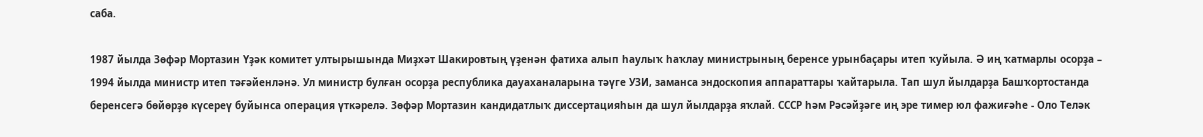саба.

1987 йылда Зөфәр Мортазин Үҙәк комитет ултырышында Миҙхәт Шакировтың үҙенән фатиха алып һаулыҡ һаҡлау министрының беренсе урынбаҫары итеп ҡуйыла. Ә иң ҡатмарлы осорҙа – 1994 йылда министр итеп тәғәйенләнә. Ул министр булған осорҙа республика дауаханаларына тәүге УЗИ, заманса эндоскопия аппараттары ҡайтарыла. Тап шул йылдарҙа Башҡортостанда беренсегә бөйөрҙө күсереү буйынса операция үткәрелә. Зөфәр Мортазин кандидатлыҡ диссертацияһын да шул йылдарҙа яҡлай. СССР һәм Рәсәйҙәге иң эре тимер юл фажиғәһе - Оло Теләк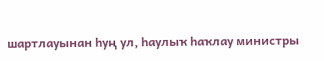шартлауынан һуң ул, һаулыҡ һаҡлау министры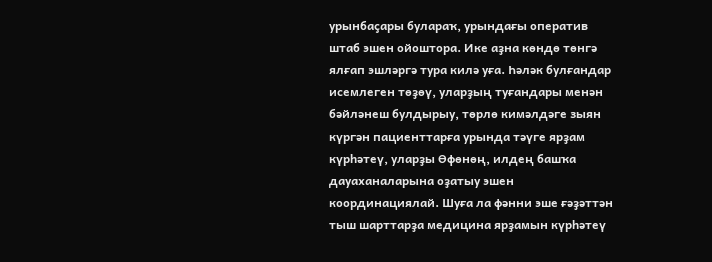урынбаҫары булараҡ, урындағы оператив штаб эшен ойоштора. Ике аҙна көндө төнгә ялғап эшләргә тура килә уға. Һәләк булғандар исемлеген төҙөү, уларҙың туғандары менән бәйләнеш булдырыу, төрлө кимәлдәге зыян күргән пациенттарға урында тәүге ярҙам күрһәтеү, уларҙы Өфөнөң, илдең башҡа дауаханаларына оҙатыу эшен координациялай. Шуға ла фәнни эше ғәҙәттән тыш шарттарҙа медицина ярҙамын күрһәтеү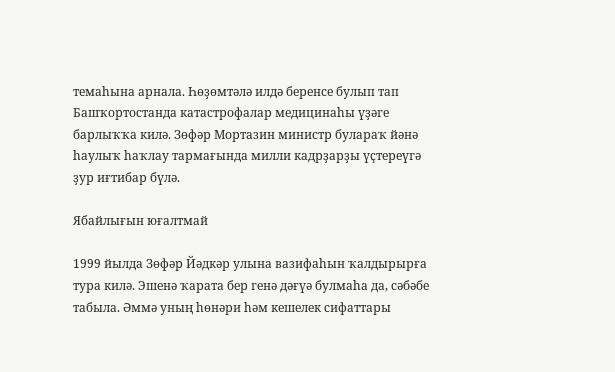темаһына арнала. Һөҙөмтәлә илдә беренсе булып тап Башҡортостанда катастрофалар медицинаһы үҙәге барлыҡҡа килә. Зөфәр Мортазин министр булараҡ йәнә һаулыҡ һаҡлау тармағында милли кадрҙарҙы үҫтереүгә ҙур иғтибар бүлә.

Ябайлығын юғалтмай

1999 йылда Зөфәр Йәдкәр улына вазифаһын ҡалдырырға тура килә. Эшенә ҡарата бер генә дәғүә булмаһа да, сәбәбе табыла. Әммә уның һөнәри һәм кешелек сифаттары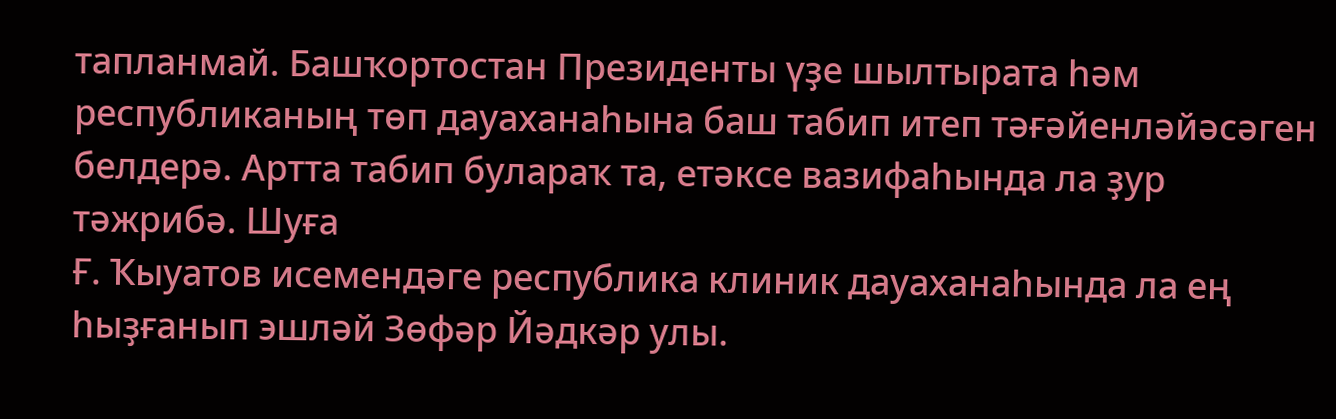тапланмай. Башҡортостан Президенты үҙе шылтырата һәм республиканың төп дауаханаһына баш табип итеп тәғәйенләйәсәген белдерә. Артта табип булараҡ та, етәксе вазифаһында ла ҙур тәжрибә. Шуға
Ғ. Ҡыуатов исемендәге республика клиник дауаханаһында ла ең һыҙғанып эшләй Зөфәр Йәдкәр улы.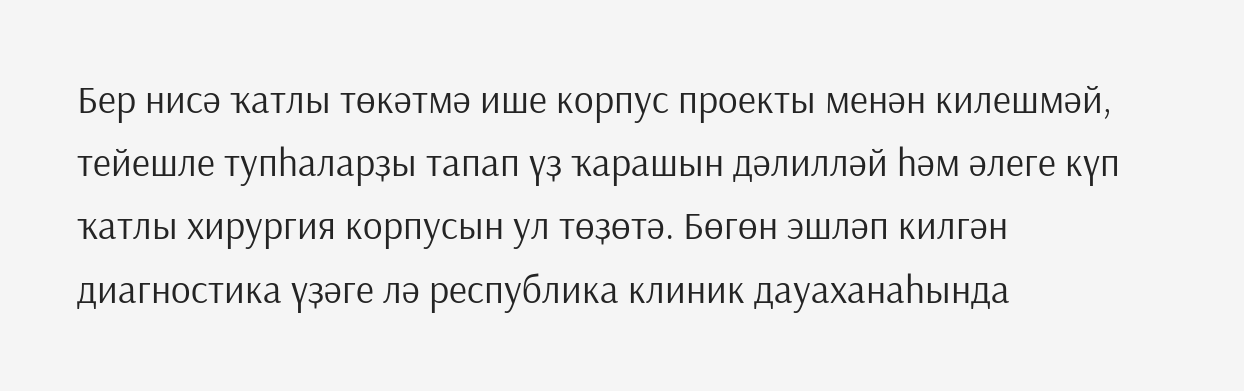Бер нисә ҡатлы төкәтмә ише корпус проекты менән килешмәй, тейешле тупһаларҙы тапап үҙ ҡарашын дәлилләй һәм әлеге күп ҡатлы хирургия корпусын ул төҙөтә. Бөгөн эшләп килгән диагностика үҙәге лә республика клиник дауаханаһында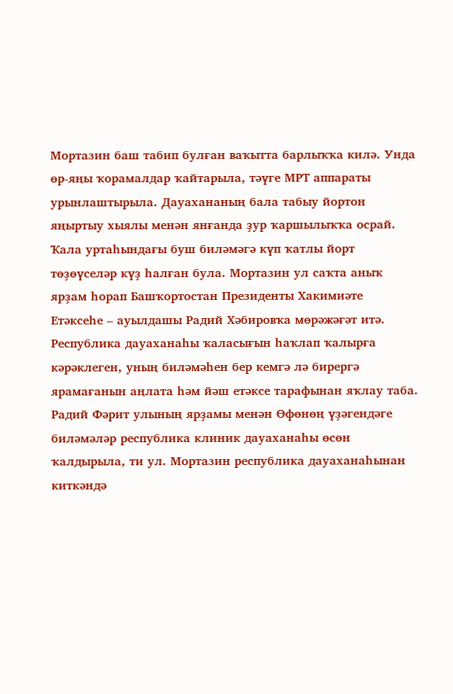Мортазин баш табип булған ваҡытта барлыҡҡа килә. Унда өр-яңы ҡорамалдар ҡайтарыла, тәүге МРТ аппараты урынлаштырыла. Дауахананың бала табыу йортон яңыртыу хыялы менән янғанда ҙур ҡаршылыҡҡа осрай. Ҡала уртаһындағы буш биләмәгә күп ҡатлы йорт төҙөүселәр күҙ һалған була. Мортазин ул саҡта аныҡ ярҙам һорап Башҡортостан Президенты Хакимиәте Етәксеһе – ауылдашы Радий Хәбировҡа мөрәжәғәт итә. Республика дауаханаһы ҡаласығын һаҡлап ҡалырға кәрәклеген, уның биләмәһен бер кемгә лә бирергә ярамағанын аңлата һәм йәш етәксе тарафынан яҡлау таба. Радий Фәрит улының ярҙамы менән Өфөнөң үҙәгендәге биләмәләр республика клиник дауаханаһы өсөн ҡалдырыла, ти ул. Мортазин республика дауаханаһынан киткәндә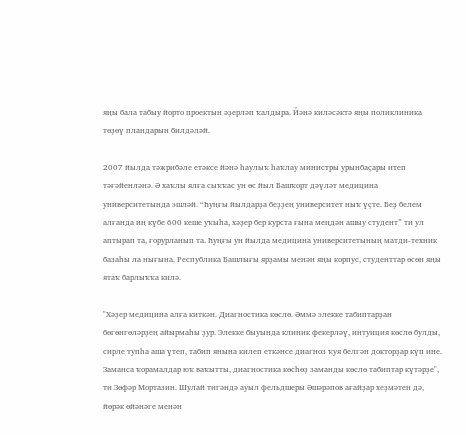яңы бала табыу йорто проектын әҙерләп ҡалдыра. Йәнә киләсәктә яңы поликлиника төҙөү пландарын билдәләй.

2007 йылда тәжрибәле етәксе йәнә һаулыҡ һаҡлау министры урынбаҫары итеп тәғәйенләнә. Ә хаҡлы ялға сыҡҡас ун өс йыл Башҡорт дәүләт медицина университетында эшләй. “Һуңғы йылдарҙа беҙҙең университет ныҡ үҫте. Беҙ белем алғанда иң күбе 600 кеше уҡыһа, хәҙер бер курста ғына меңдән ашыу студент” ти ул аптырап та, ғорурланып та. Һуңғы ун йылда медицина университетының матди-техник базаһы ла нығына. Республика Башлығы ярҙамы менән яңы корпус, студенттар өсөн яңы ятаҡ барлыҡҡа килә.

"Хәҙер медицина алға киткән. Диагностика көслө. Әммә элекке табиптарҙан бөгөнгөләрҙең айырмаһы ҙур. Элекке быуында клиник фекерләү, интуиция көслө булды, сирле тупһа аша үтеп, табип янына килеп еткәнсе диагноз ҡуя белгән докторҙар күп ине. Заманса ҡорамалдар юҡ ваҡытты, диагностика көсһөҙ заманды көслө табиптар күтәрҙе", ти Зөфәр Мортазин. Шулай тигәндә ауыл фельдшеры Әшәрәпов ағайҙар хеҙмәтен дә, йөрәк өйәнәге менән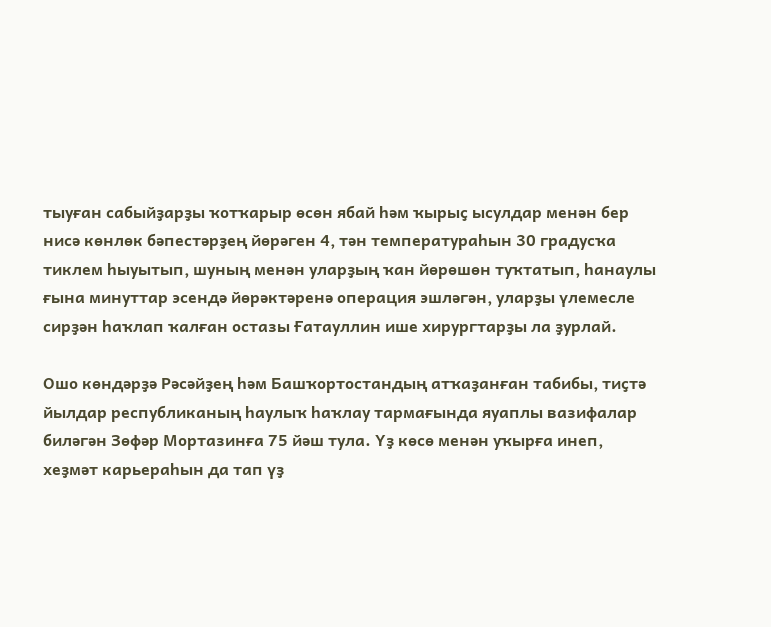тыуған сабыйҙарҙы ҡотҡарыр өсөн ябай һәм ҡырыҫ ысулдар менән бер нисә көнлөк бәпестәрҙең йөрәген 4, тән температураһын 30 градусҡа тиклем һыуытып, шуның менән уларҙың ҡан йөрөшөн туҡтатып, һанаулы ғына минуттар эсендә йөрәктәренә операция эшләгән, уларҙы үлемесле сирҙән һаҡлап ҡалған остазы Ғатауллин ише хирургтарҙы ла ҙурлай.

Ошо көндәрҙә Рәсәйҙең һәм Башҡортостандың атҡаҙанған табибы, тиҫтә йылдар республиканың һаулыҡ һаҡлау тармағында яуаплы вазифалар биләгән Зөфәр Мортазинға 75 йәш тула. Үҙ көсө менән уҡырға инеп, хеҙмәт карьераһын да тап үҙ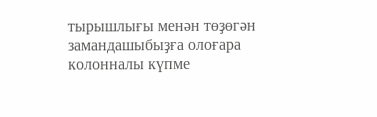тырышлығы менән төҙөгән замандашыбыҙға олоғара колонналы күпме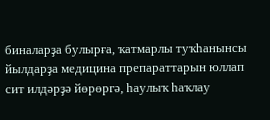биналарҙа булырға, ҡатмарлы туҡһанынсы йылдарҙа медицина препараттарын юллап сит илдәрҙә йөрөргә, һаулыҡ һаҡлау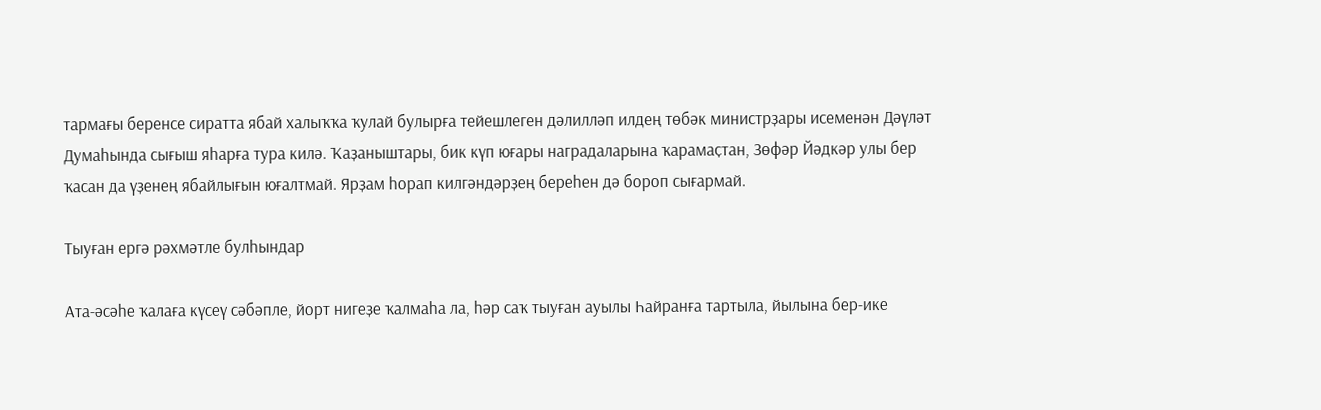тармағы беренсе сиратта ябай халыҡҡа ҡулай булырға тейешлеген дәлилләп илдең төбәк министрҙары исеменән Дәүләт Думаһында сығыш яһарға тура килә. Ҡаҙаныштары, бик күп юғары наградаларына ҡарамаҫтан, Зөфәр Йәдкәр улы бер ҡасан да үҙенең ябайлығын юғалтмай. Ярҙам һорап килгәндәрҙең береһен дә бороп сығармай.

Тыуған ергә рәхмәтле булһындар

Ата-әсәһе ҡалаға күсеү сәбәпле, йорт нигеҙе ҡалмаһа ла, һәр саҡ тыуған ауылы Һайранға тартыла, йылына бер-ике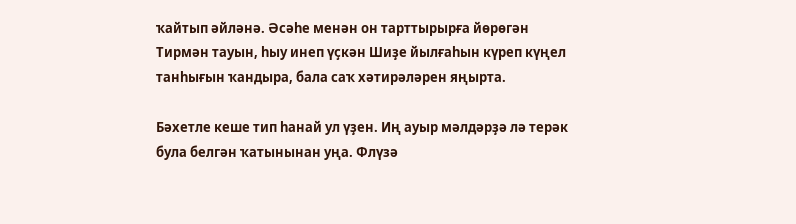ҡайтып әйләнә. Әсәһе менән он тарттырырға йөрөгән Тирмән тауын, һыу инеп үҫкән Шиҙе йылғаһын күреп күңел танһығын ҡандыра, бала саҡ хәтирәләрен яңырта.

Бәхетле кеше тип һанай ул үҙен. Иң ауыр мәлдәрҙә лә терәк була белгән ҡатынынан уңа. Флүзә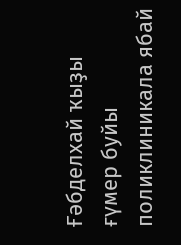Ғәбделхай ҡыҙы ғүмер буйы поликлиникала ябай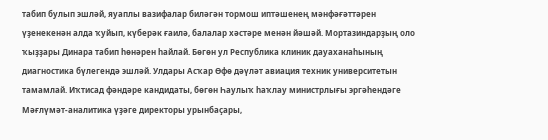табип булып эшләй, яуаплы вазифалар биләгән тормош иптәшенең мәнфәғәттәрен үҙенекенән алда ҡуйып, күберәк ғаилә, балалар хәстәре менән йәшәй. Мортазиндарҙың оло ҡыҙҙары Динара табип һөнәрен һайлай. Бөгөн ул Республика клиник дауаханаһының диагностика бүлегендә эшләй. Улдары Асҡар Өфө дәүләт авиация техник университетын тамамлай. Иҡтисад фәндәре кандидаты, бөгөн Һаулыҡ һаҡлау министрлығы эргәһендәге Мәғлүмәт-аналитика үҙәге директоры урынбаҫары,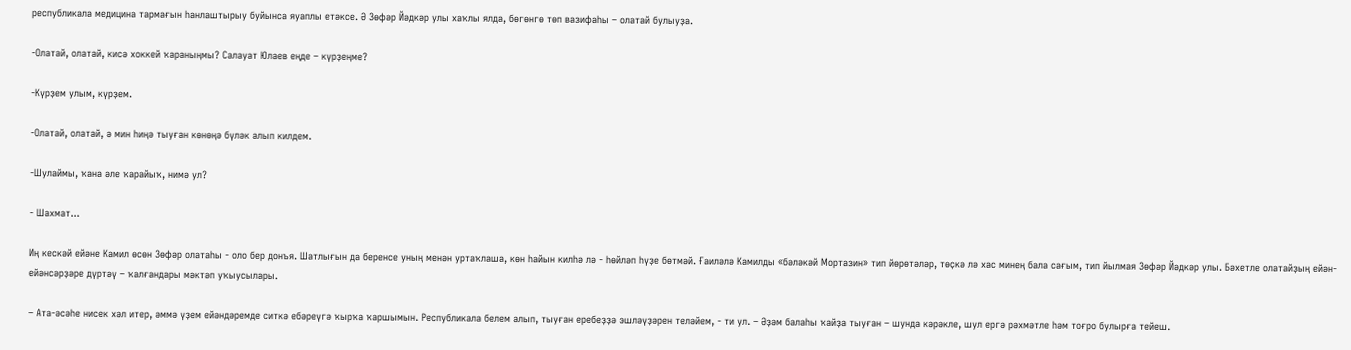республикала медицина тармағын һанлаштырыу буйынса яуаплы етәксе. Ә Зөфәр Йәдкәр улы хаҡлы ялда, бөгөнгө төп вазифаһы – олатай булыуҙа.

-Олатай, олатай, кисә хоккей ҡараныңмы? Салауат Юлаев еңде – күрҙеңме?

-Күрҙем улым, күрҙем.

-Олатай, олатай, ә мин һиңә тыуған көнөңә бүләк алып килдем.

-Шулаймы, ҡана әле ҡарайыҡ, нимә ул?

- Шахмат...

Иң кескәй ейәне Камил өсөн Зөфәр олатаһы - оло бер донъя. Шатлығын да беренсе уның менән уртаҡлаша, көн һайын килһә лә - һөйләп һүҙе бөтмәй. Ғаиләлә Камилды «бәләкәй Мортазин» тип йөрөтәләр, төҫкә лә хас минең бала сағым, тип йылмая Зөфәр Йәдкәр улы. Бәхетле олатайҙың ейән-ейәнсәрҙәре дүртәү – ҡалғандары мәктәп уҡыусылары.

– Ата-әсәһе нисек хәл итер, әммә үҙем ейәндәремде ситкә ебәреүгә ҡырҡа ҡаршымын. Республикала белем алып, тыуған еребеҙҙә эшләүҙәрен теләйем, - ти ул. – Әҙәм балаһы ҡайҙа тыуған – шунда кәрәкле, шул ергә рәхмәтле һәм тоғро булырға тейеш.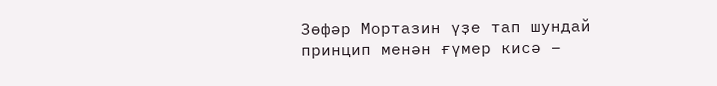Зөфәр Мортазин үҙе тап шундай принцип менән ғүмер кисә –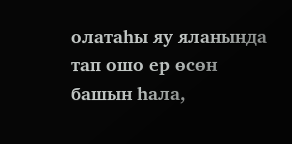олатаһы яу яланында тап ошо ер өсөн башын һала,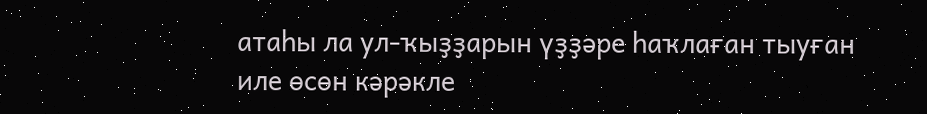атаһы ла ул-ҡыҙҙарын үҙҙәре һаҡлаған тыуған иле өсөн кәрәкле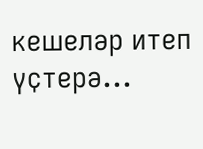кешеләр итеп үҫтерә...